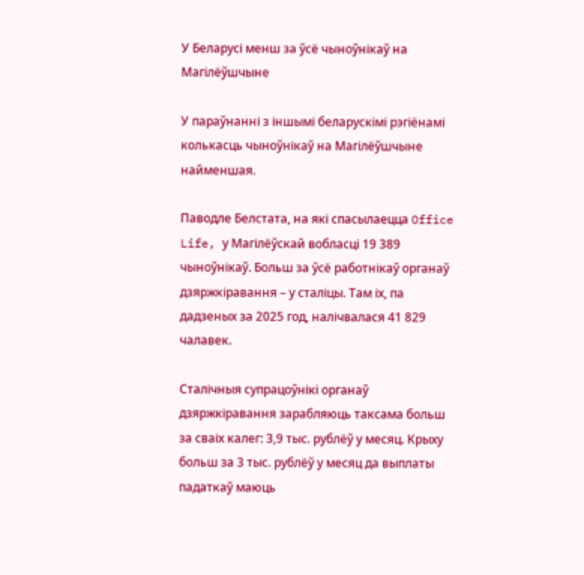У Беларусі менш за ўсё чыноўнікаў на Магілёўшчыне

У параўнанні з іншымі беларускімі рэгіёнамі колькасць чыноўнікаў на Магілёўшчыне найменшая.

Паводле Белстата, на які спасылаецца Office Life, у Магілёўскай вобласці 19 389 чыноўнікаў. Больш за ўсё работнікаў органаў дзяржкіравання – у сталіцы. Там іх, па дадзеных за 2025 год, налічвалася 41 829 чалавек.

Сталічныя супрацоўнікі органаў дзяржкіравання зарабляюць таксама больш за сваіх калег: 3,9 тыс. рублёў у месяц. Крыху больш за 3 тыс. рублёў у месяц да выплаты падаткаў маюць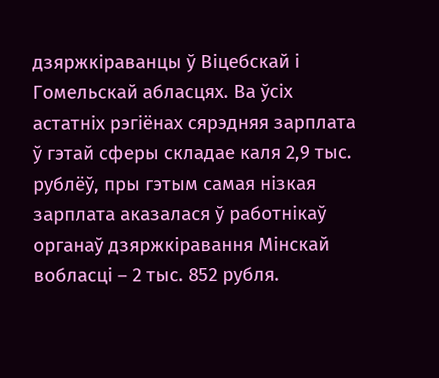дзяржкіраванцы ў Віцебскай і Гомельскай абласцях. Ва ўсіх астатніх рэгіёнах сярэдняя зарплата ў гэтай сферы складае каля 2,9 тыс. рублёў, пры гэтым самая нізкая зарплата аказалася ў работнікаў органаў дзяржкіравання Мінскай вобласці – 2 тыс. 852 рубля.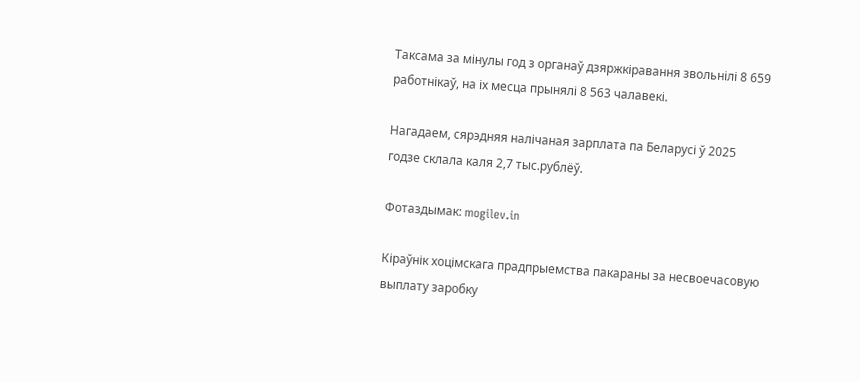Таксама за мінулы год з органаў дзяржкіравання звольнілі 8 659 работнікаў, на іх месца прынялі 8 563 чалавекі.

Нагадаем, сярэдняя налічаная зарплата па Беларусі ў 2025 годзе склала каля 2,7 тыс.рублёў.

Фотаздымак: mogilev.in

Кіраўнік хоцімскага прадпрыемства пакараны за несвоечасовую выплату заробку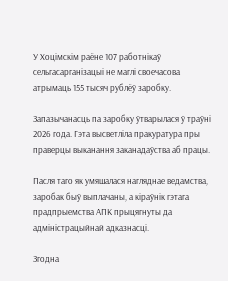У Хоцімскім раёне 107 работнікаў сельгасарганізацыі не маглі своечасова атрымаць 155 тысяч рублёў заробку.

Запазычанасць па заробку ўтварылася ў траўні 2026 года. Гэта высветліла пракуратура пры праверцы выканання заканадаўства аб працы.

Пасля таго як умяшалася нагляднае ведамства, заробак быў выплачаны, а кіраўнік гэтага прадпрыемства АПК прыцягнуты да адміністрацыйнай адказнасці.

Згодна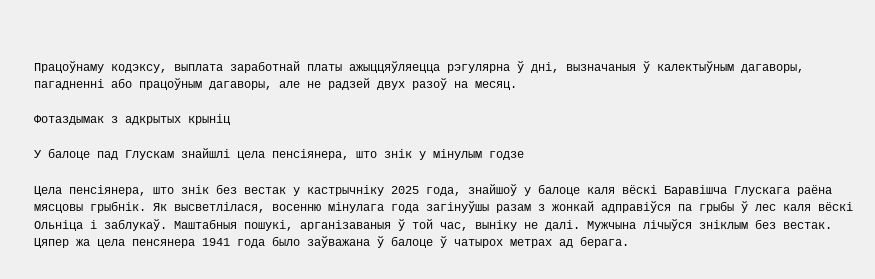Працоўнаму кодэксу, выплата заработнай платы ажыццяўляецца рэгулярна ў дні, вызначаныя ў калектыўным дагаворы, пагадненні або працоўным дагаворы, але не радзей двух разоў на месяц.

Фотаздымак з адкрытых крыніц

У балоце пад Глускам знайшлі цела пенсіянера, што знік у мінулым годзе

Цела пенсіянера, што знік без вестак у кастрычніку 2025 года, знайшоў у балоце каля вёскі Баравішча Глускага раёна мясцовы грыбнік. Як высветлілася, восенню мінулага года загінуўшы разам з жонкай адправіўся па грыбы ў лес каля вёскі Ольніца і заблукаў. Маштабныя пошукі, арганізаваныя ў той час, выніку не далі. Мужчына лічыўся зніклым без вестак.  Цяпер жа цела пенсянера 1941 года было заўважана ў балоце ў чатырох метрах ад берага.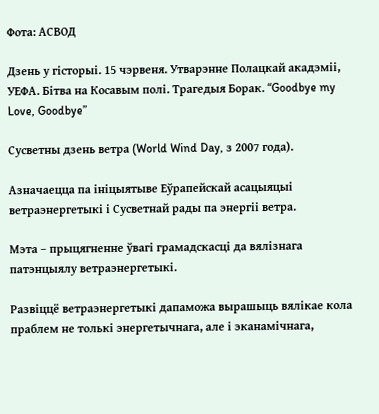Фота: АСВОД

Дзень у гісторыі. 15 чэрвеня. Утварэнне Полацкай акадэміі, УЕФА. Бітва на Косавым полі. Трагедыя Борак. “Goodbye my Love, Goodbye”

Сусветны дзень ветра (World Wind Day, з 2007 года).

Азначаецца па ініцыятыве Еўрапейскай асацыяцыі ветраэнергетыкі і Сусветнай рады па энергіі ветра.

Мэта – прыцягненне ўвагі грамадскасці да вялізнага патэнцыялу ветраэнергетыкі.

Развіццё ветраэнергетыкі дапаможа вырашыць вялікае кола праблем не толькі энергетычнага, але і эканамічнага,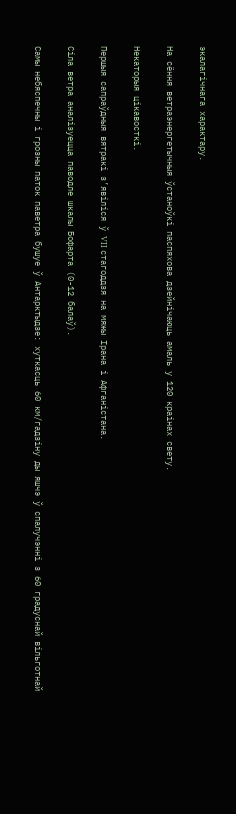экалагічнага характару.

На сёння ветраэнергетычныя ўстаноўкі паспяхова дзейнічаюць амаль у 120 краінах свету.

Некаторыя цікавосткі.

Першыя сапраўдныя вятракі з’явіліся ў VII стагоддзя на мяжы Ірана і Афганістана.

Сіла ветра аналізуецца паводле шкалы Бофарта (0-12 балаў).

Самы небяспечны і грозны паток паветра бушуе ў Антарктыдзе: хуткасць 60 км/гадзіну ды яшчэ ў спалучэнні з 60 градуснай вільготнай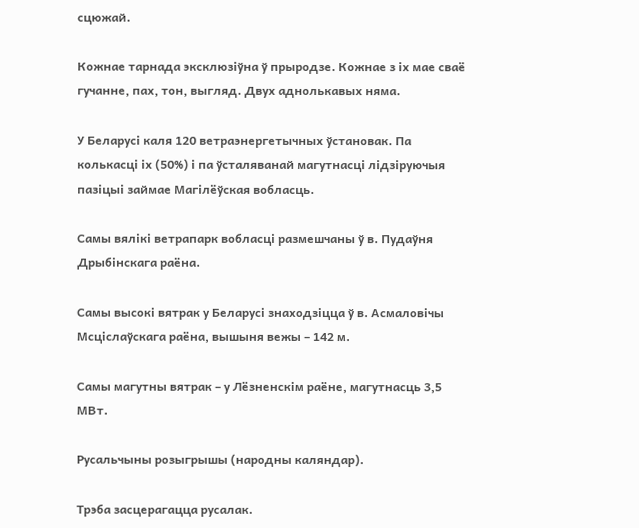сцюжай.

Кожнае тарнада эксклюзіўна ў прыродзе. Кожнае з іх мае сваё гучанне, пах, тон, выгляд. Двух аднолькавых няма.

У Беларусі каля 120 ветраэнергетычных ўстановак. Па колькасці іх (50%) і па ўсталяванай магутнасці лідзіруючыя пазіцыі займае Магілёўская вобласць.

Самы вялікі ветрапарк вобласці размешчаны ў в. Пудаўня Дрыбінскага раёна.

Самы высокі вятрак у Беларусі знаходзіцца ў в. Асмаловічы Мсціслаўскага раёна, вышыня вежы – 142 м.

Самы магутны вятрак – у Лёзненскім раёне, магутнасць 3,5 МВт.

Русальчыны розыгрышы (народны каляндар).

Трэба засцерагацца русалак.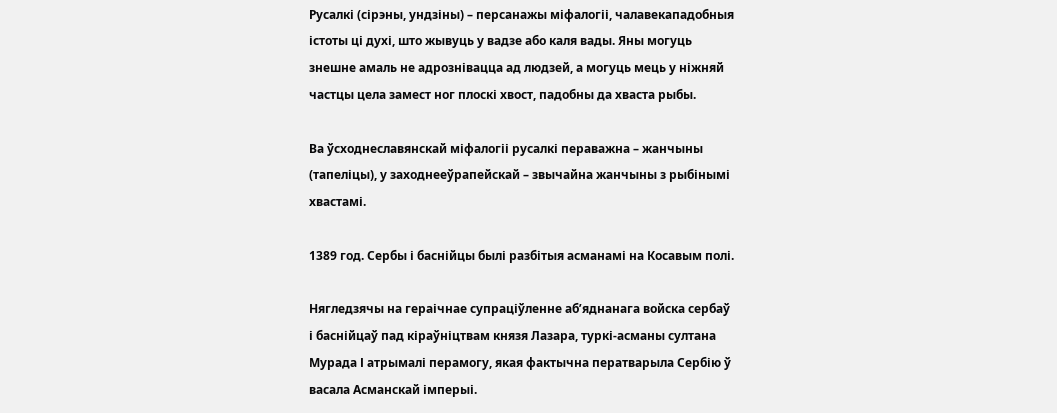Русалкі (сірэны, ундзіны) – персанажы міфалогіі, чалавекападобныя істоты ці духі, што жывуць у вадзе або каля вады. Яны могуць знешне амаль не адрознівацца ад людзей, а могуць мець у ніжняй частцы цела замест ног плоскі хвост, падобны да хваста рыбы.

Ва ўсходнеславянскай міфалогіі русалкі пераважна – жанчыны (тапеліцы), у заходнееўрапейскай – звычайна жанчыны з рыбінымі хвастамі.

1389 год. Сербы і баснійцы былі разбітыя асманамі на Косавым полі.

Нягледзячы на гераічнае супраціўленне аб’яднанага войска сербаў і баснійцаў пад кіраўніцтвам князя Лазара, туркі-асманы султана Мурада І атрымалі перамогу, якая фактычна ператварыла Сербію ў васала Асманскай імперыі.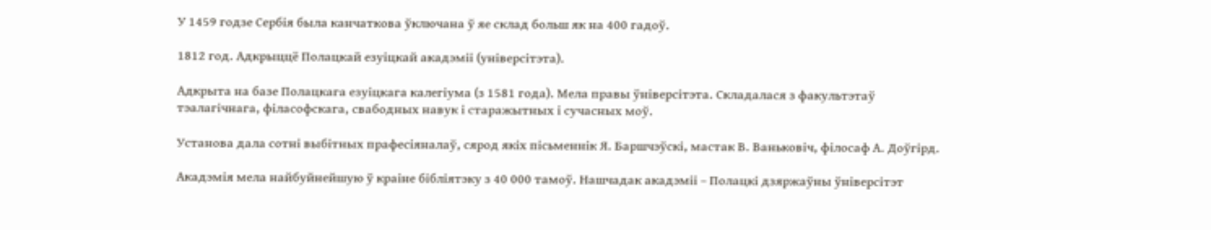У 1459 годзе Сербія была канчаткова ўключана ў яе склад больш як на 400 гадоў.

1812 год. Адкрыццё Полацкай езуіцкай акадэміі (універсітэта).

Адкрыта на базе Полацкага езуіцкага калегіума (з 1581 года). Мела правы ўніверсітэта. Складалася з факультэтаў тэалагічнага, філасофскага, свабодных навук і старажытных і сучасных моў.

Установа дала сотні выбітных прафесіяналаў, сярод якіх пісьменнік Я. Баршчэўскі, мастак В. Ваньковіч, філосаф А. Доўгірд.

Акадэмія мела найбуйнейшую ў краіне бібліятэку з 40 000 тамоў. Нашчадак акадэміі – Полацкі дзяржаўны ўніверсітэт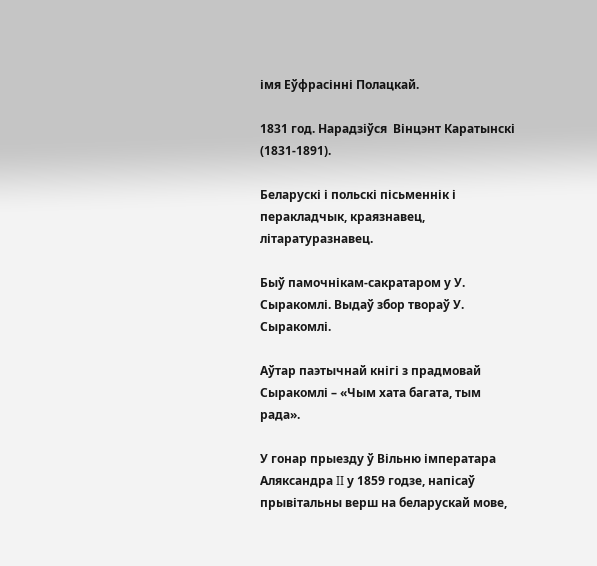імя Еўфрасінні Полацкай.

1831 год. Нарадзіўся  Вінцэнт Каратынскі (1831-1891).

Беларускі і польскі пісьменнік і перакладчык, краязнавец, літаратуразнавец.

Быў памочнікам-сакратаром у У. Сыракомлі. Выдаў збор твораў У. Сыракомлі.

Аўтар паэтычнай кнігі з прадмовай Сыракомлі – «Чым xата багата, тым рада».

У гонар прыезду ў Bільню імператара Аляксандра II у 1859 годзе, напісаў прывітальны верш на беларускай мове,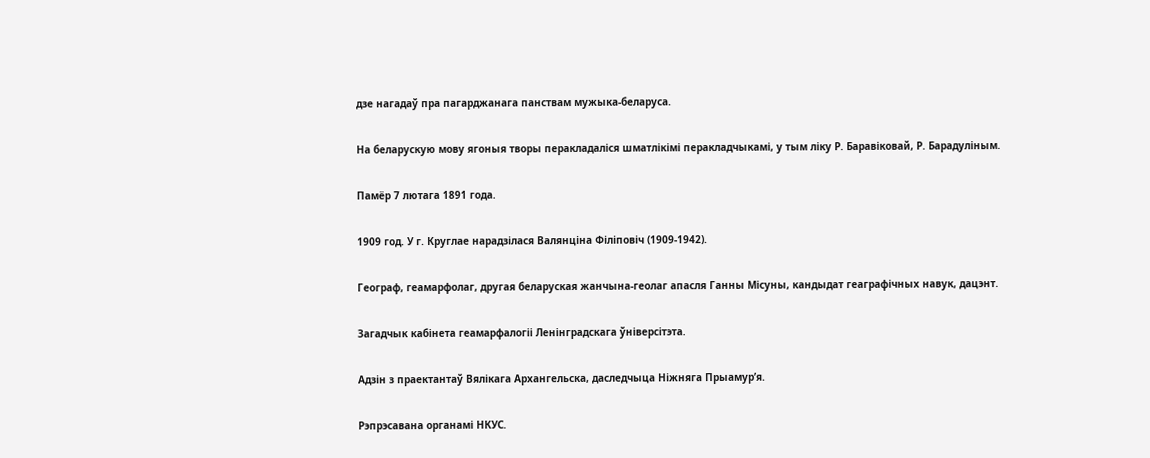дзе нагадаў пра пагарджанага панствам мужыка-беларуса.

На беларускую мову ягоныя творы перакладаліся шматлікімі перакладчыкамі, у тым ліку Р. Баравіковай, Р. Барадуліным.

Памёр 7 лютага 1891 года.

1909 год. У г. Круглае нарадзілася Валянціна Філіповіч (1909-1942).

Географ, геамарфолаг, другая беларуская жанчына-геолаг апасля Ганны Місуны, кандыдат геаграфічных навук, дацэнт.

Загадчык кабінета геамарфалогіі Ленінградскага ўніверсітэта.

Адзін з праектантаў Вялікага Архангельска, даследчыца Ніжняга Прыамур’я.

Рэпрэсавана органамі НКУС.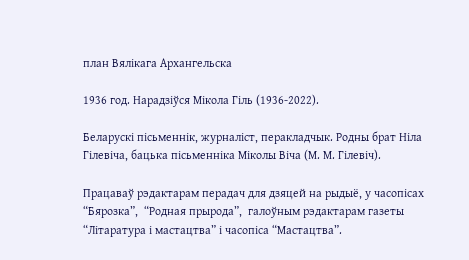план Вялікага Архангельска

1936 год. Нарадзіўся Мікола Гіль (1936-2022).

Беларускі пісьменнік, журналіст, перакладчык. Родны брат Ніла Гілевіча, бацька пісьменніка Міколы Віча (М. М. Гілевіч).

Працаваў рэдактарам перадач для дзяцей на рыдыё, у часопісах “Бярозка”,  “Родная прырода”,  галоўным рэдактарам газеты “Літаратура і мастацтва” і часопіса “Мастацтва”.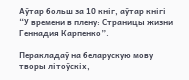Аўтар больш за 10 кніг, аўтар кнігі “У времени в плену: Страницы жизни Геннадия Карпенко”.

Перакладаў на беларускую мову творы літоўскіх,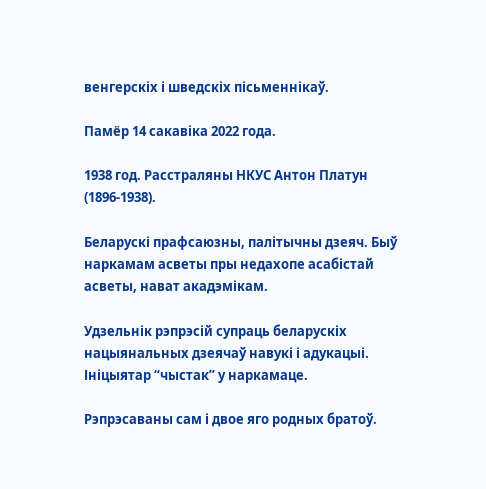венгерскіх і шведскіх пісьменнікаў.

Памёр 14 сакавіка 2022 года.

1938 год. Расстраляны НКУС Антон Платун (1896-1938).

Беларускі прафсаюзны, палітычны дзеяч. Быў наркамам асветы пры недахопе асабістай асветы, нават акадэмікам.

Удзельнік рэпрэсій супраць беларускіх нацыянальных дзеячаў навукі і адукацыі. Ініцыятар “чыстак” у наркамаце.

Рэпрэсаваны сам і двое яго родных братоў.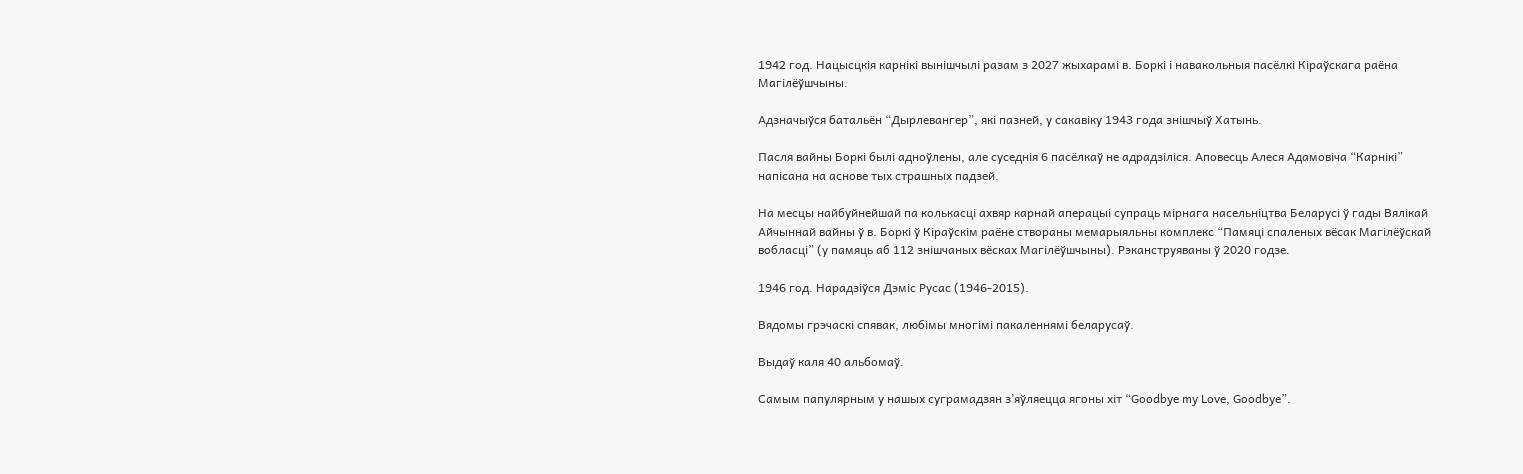1942 год. Нацысцкія карнікі вынішчылі разам з 2027 жыхарамі в. Боркі і навакольныя пасёлкі Кіраўскага раёна Магілёўшчыны.

Адзначыўся батальён “Дырлевангер”, які пазней, у сакавіку 1943 года знішчыў Хатынь.

Пасля вайны Боркі былі адноўлены, але суседнія 6 пасёлкаў не адрадзіліся. Аповесць Алеся Адамовіча “Карнікі” напісана на аснове тых страшных падзей.

На месцы найбуйнейшай па колькасці ахвяр карнай аперацыі супраць мірнага насельніцтва Беларусі ў гады Вялікай Айчыннай вайны ў в. Боркі ў Кіраўскім раёне створаны мемарыяльны комплекс “Памяці спаленых вёсак Магілёўскай вобласці” (у памяць аб 112 знішчаных вёсках Магілёўшчыны). Рэканструяваны ў 2020 годзе.

1946 год. Нарадзіўся Дэміс Русас (1946-2015).

Вядомы грэчаскі спявак, любімы многімі пакаленнямі беларусаў.

Выдаў каля 40 альбомаў.

Самым папулярным у нашых суграмадзян з’яўляецца ягоны хіт “Goodbye my Love, Goodbye”.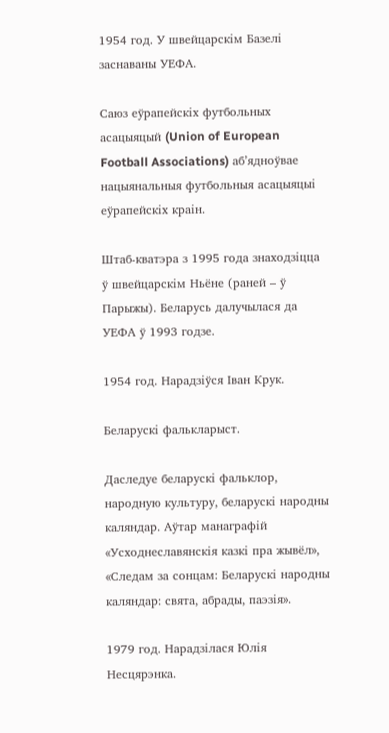1954 год. У швейцарскім Базелі заснаваны УЕФА.

Саюз еўрапейскіх футбольных асацыяцый (Union of European Football Associations) аб’ядноўвае нацыянальныя футбольныя асацыяцыі еўрапейскіх краін.

Штаб-кватэра з 1995 года знаходзіцца ў швейцарскім Ньёне (раней – ў Парыжы). Беларусь далучылася да УЕФА ў 1993 годзе.

1954 год. Нарадзіўся Іван Крук.

Беларускі фалькларыст.

Даследуе беларускі фальклор, народную культуру, беларускі народны каляндар. Аўтар манаграфій «Усходнеславянскія казкі пра жывёл», «Следам за сонцам: Беларускі народны каляндар: свята, абрады, паэзія».

1979 год. Нарадзілася Юлія Несцярэнка.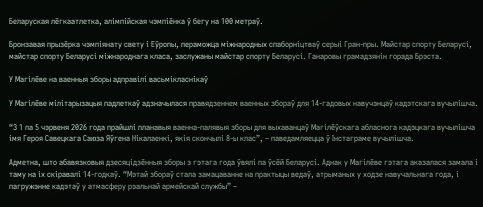Беларуская лёгкаатлетка, алімпійская чэмпіёнка ў бегу на 100 метраў.

Бронзавая прызёрка чэмпіянату свету і Еўропы, пераможца міжнародных спаборніцтваў серыі Гран-пры. Майстар спорту Беларусі, майстар спорту Беларусі міжнароднага класа, заслужаны майстар спорту Беларусі. Ганаровы грамадзянін горада Брэста.

У Магілёве на ваенныя зборы адправілі васьмікласнікаў

У Магілёве мілітарызацыя падлеткаў адзначылася правядзеннем ваенных збораў для 14-гадовых навучэнцаў кадэтскага вучылішча.

“З 1 па 5 чэрвеня 2026 года прайшлі планавыя ваенна-палявыя зборы для выхаванцаў Магілёўскага абласнога кадэцкага вучылішча імя Героя Савецкага Саюза Яўгена Нікалаенкі, якія скончылі 8-ы клас”, – паведамляецца ў Інстаграме вучылішча.

Адметна, што абавязковыя дзесяцідзённыя зборы з гэтага года ўвялі па ўсёй Беларусі. Аднак у Магілёве гэтага аказалася замала і таму на іх скіравалі 14-годкаў. “Мэтай збораў стала замацаванне на практыцы ведаў, атрыманых у ходзе навучальнага года, і пагружэнне кадэтаў у атмасферу рэальнай армейскай службы” –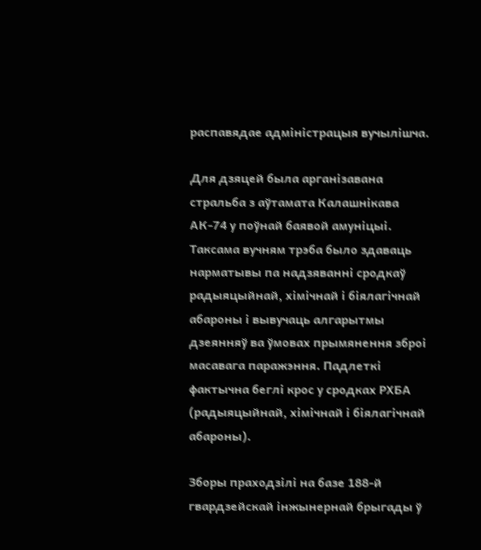распавядае адміністрацыя вучылішча.

Для дзяцей была арганізавана стральба з аўтамата Калашнікава АК-74 у поўнай баявой амуніцыі. Таксама вучням трэба было здаваць нарматывы па надзяванні сродкаў радыяцыйнай, хімічнай і біялагічнай абароны і вывучаць алгарытмы дзеянняў ва ўмовах прымянення зброі масавага паражэння. Падлеткі фактычна беглі крос у сродках РХБА (радыяцыйнай, хімічнай і біялагічнай абароны).

Зборы праходзілі на базе 188-й гвардзейскай інжынернай брыгады ў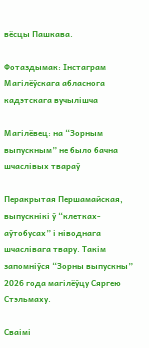вёсцы Пашкава.

Фотаздымак: Інстаграм Магілёўскага абласнога кадэтскага вучылішча

Магілёвец: на “Зорным выпускным” не было бачна шчаслівых твараў

Перакрытая Першамайская, выпускнікі ў “клетках-аўтобусах” і ніводнага шчаслівага твару. Такім запомніўся “Зорны выпускны” 2026 года магілёўцу Сяргею Стэльмаху.

Сваімі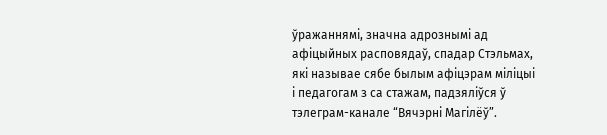ўражаннямі, значна адрознымі ад афіцыйных расповядаў, спадар Стэльмах, які называе сябе былым афіцэрам міліцыі і педагогам з са стажам, падзяліўся ў тэлеграм-канале “Вячэрні Магілёў”.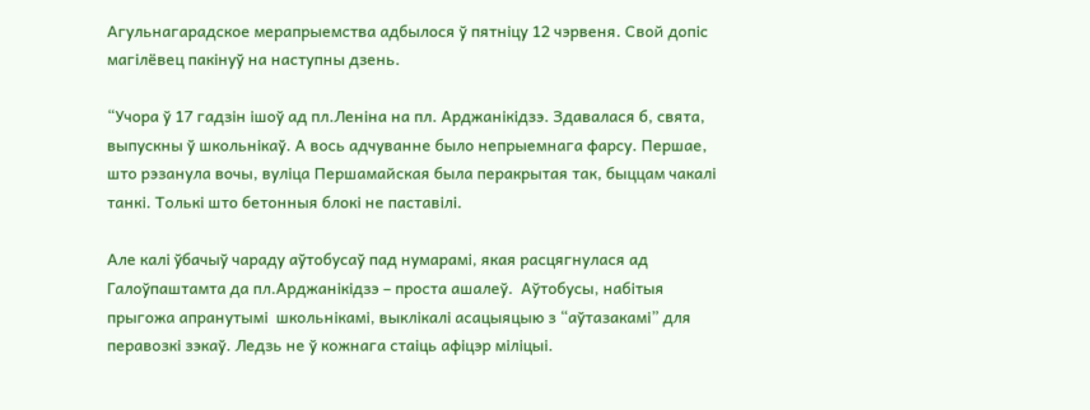Агульнагарадское мерапрыемства адбылося ў пятніцу 12 чэрвеня. Свой допіс магілёвец пакінуў на наступны дзень.

“Учора ў 17 гадзін ішоў ад пл.Леніна на пл. Арджанікідзэ. Здавалася б, свята, выпускны ў школьнікаў. А вось адчуванне было непрыемнага фарсу. Першае, што рэзанула вочы, вуліца Першамайская была перакрытая так, быццам чакалі танкі. Толькі што бетонныя блокі не паставілі.

Але калі ўбачыў чараду аўтобусаў пад нумарамі, якая расцягнулася ад Галоўпаштамта да пл.Арджанікідзэ – проста ашалеў.  Аўтобусы, набітыя прыгожа апранутымі  школьнікамі, выклікалі асацыяцыю з “аўтазакамі” для перавозкі зэкаў. Ледзь не ў кожнага стаіць афіцэр міліцыі.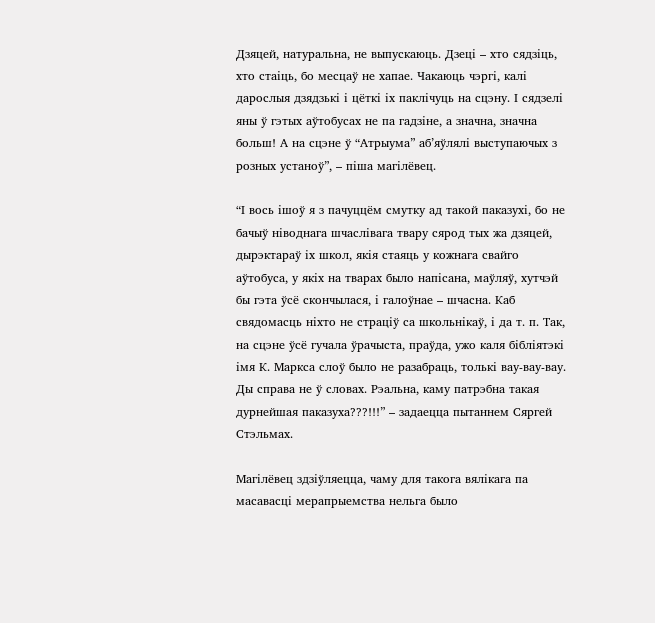Дзяцей, натуральна, не выпускаюць. Дзеці – хто сядзіць, хто стаіць, бо месцаў не хапае. Чакаюць чэргі, калі дарослыя дзядзькі і цёткі іх паклічуць на сцэну. І сядзелі яны ў гэтых аўтобусах не па гадзіне, а значна, значна больш! А на сцэне ў “Атрыума” аб’яўлялі выступаючых з розных устаноў”, – піша магілёвец.

“І вось ішоў я з пачуццём смутку ад такой паказухі, бо не бачыў ніводнага шчаслівага твару сярод тых жа дзяцей, дырэктараў іх школ, якія стаяць у кожнага свайго аўтобуса, у якіх на тварах было напісана, маўляў, хутчэй бы гэта ўсё скончылася, і галоўнае – шчасна. Каб свядомасць ніхто не страціў са школьнікаў, і да т. п. Так, на сцэне ўсё гучала ўрачыста, праўда, ужо каля бібліятэкі імя К. Маркса слоў было не разабраць, толькі вау-вау-вау. Ды справа не ў словах. Рэальна, каму патрэбна такая дурнейшая паказуха???!!!” – задаецца пытаннем Сяргей Стэльмах.

Магілёвец здзіўляецца, чаму для такога вялікага па масавасці мерапрыемства нельга было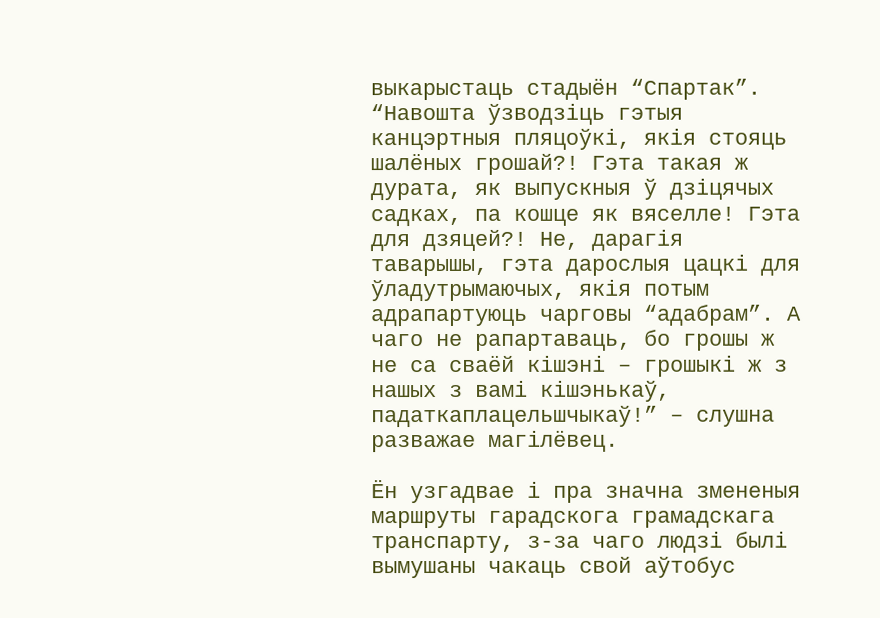выкарыстаць стадыён “Спартак”. “Навошта ўзводзіць гэтыя канцэртныя пляцоўкі, якія стояць шалёных грошай?! Гэта такая ж дурата, як выпускныя ў дзіцячых садках, па кошце як вяселле! Гэта для дзяцей?! Не, дарагія таварышы, гэта дарослыя цацкі для ўладутрымаючых, якія потым адрапартуюць чарговы “адабрам”. А чаго не рапартаваць, бо грошы ж не са сваёй кішэні – грошыкі ж з нашых з вамі кішэнькаў, падаткаплацельшчыкаў!” – слушна разважае магілёвец.

Ён узгадвае і пра значна змененыя маршруты гарадскога грамадскага транспарту, з-за чаго людзі былі вымушаны чакаць свой аўтобус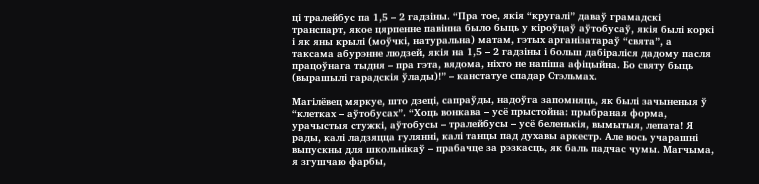ці тралейбус па 1,5 – 2 гадзіны. “Пра тое, якія “кругалі” даваў грамадскі транспарт, якое цярпенне павінна было быць у кіроўцаў аўтобусаў, якія былі коркі і як яны крылі (моўчкі, натуральна) матам, гэтых арганізатараў “свята”, а таксама абурэнне людзей, якія на 1,5 – 2 гадзіны і больш дабіраліся дадому пасля працоўнага тыдня – пра гэта, вядома, ніхто не напіша афіцыйна. Бо святу быць (вырашылі гарадскія ўлады)!” – канстатуе спадар Стэльмах.

Магілёвец мяркуе, што дзеці, сапраўды, надоўга запомняць, як былі зачыненыя ў “клетках – аўтобусах”. “Хоць вонкава – усё прыстойна: прыбраная форма, урачыстыя стужкі, аўтобусы – тралейбусы – усё беленькія, вымытыя, лепата! Я рады, калі ладзяцца гулянні, калі танцы пад духавы аркестр. Але вось учарашні выпускны для школьнікаў – прабачце за рэзкасць, як баль падчас чумы. Магчыма, я згушчаю фарбы,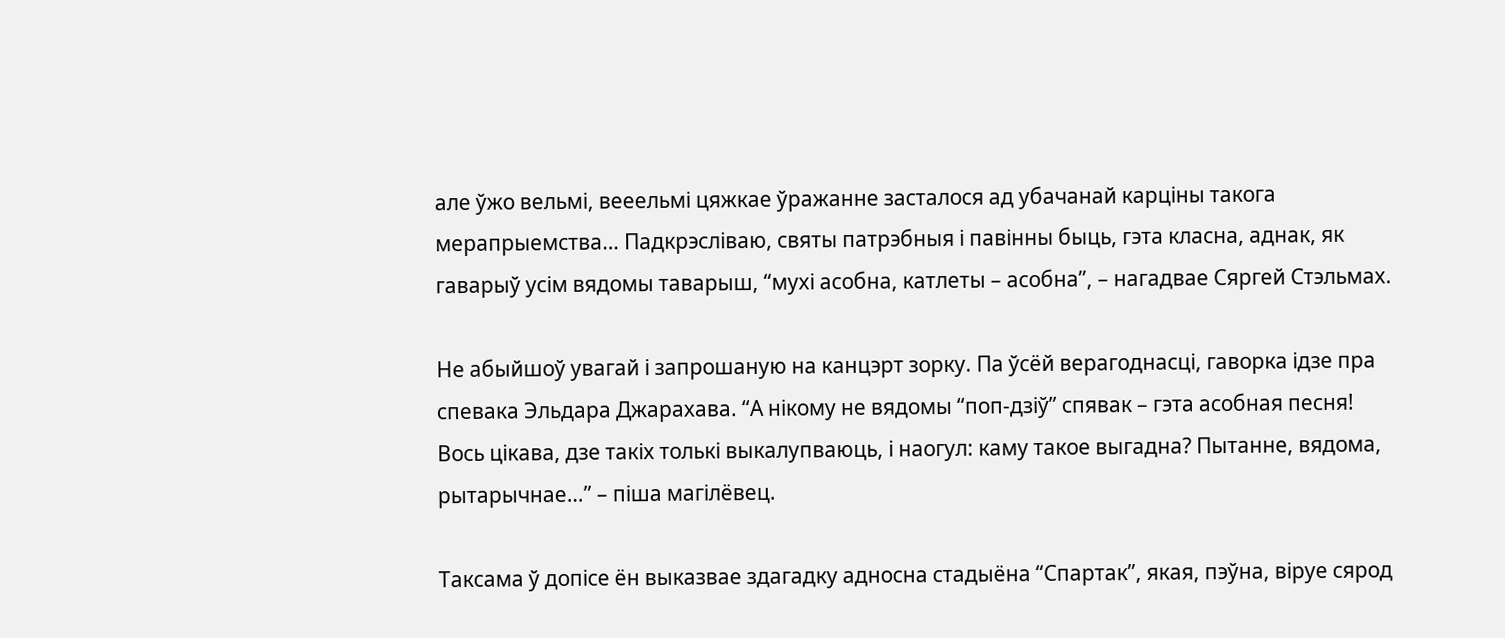але ўжо вельмі, вееельмі цяжкае ўражанне засталося ад убачанай карціны такога мерапрыемства… Падкрэсліваю, святы патрэбныя і павінны быць, гэта класна, аднак, як гаварыў усім вядомы таварыш, “мухі асобна, катлеты – асобна”, – нагадвае Сяргей Стэльмах.

Не абыйшоў увагай і запрошаную на канцэрт зорку. Па ўсёй верагоднасці, гаворка ідзе пра спевака Эльдара Джарахава. “А нікому не вядомы “поп-дзіў” спявак – гэта асобная песня! Вось цікава, дзе такіх толькі выкалупваюць, і наогул: каму такое выгадна? Пытанне, вядома, рытарычнае…” – піша магілёвец.

Таксама ў допісе ён выказвае здагадку адносна стадыёна “Спартак”, якая, пэўна, віруе сярод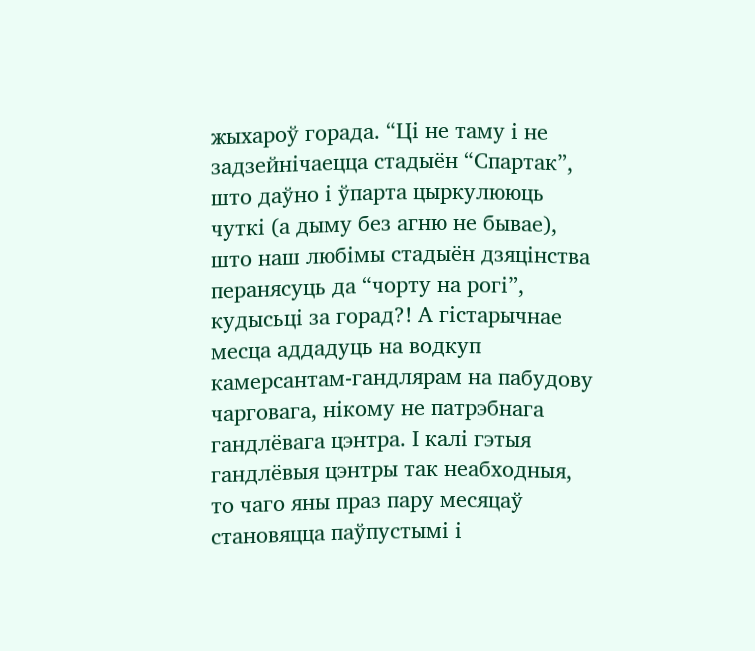жыхароў горада. “Ці не таму і не задзейнічаецца стадыён “Спартак”, што даўно і ўпарта цыркулююць чуткі (а дыму без агню не бывае), што наш любімы стадыён дзяцінства перанясуць да “чорту на рогі”, кудысьці за горад?! А гістарычнае месца аддадуць на водкуп камерсантам-гандлярам на пабудову чарговага, нікому не патрэбнага гандлёвага цэнтра. І калі гэтыя гандлёвыя цэнтры так неабходныя, то чаго яны праз пару месяцаў становяцца паўпустымі і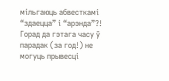мільгаюць абвесткамі “здаецца” і “арэнда”?! Горад да гэтага часу ў парадак (за год!) не могуць прывесці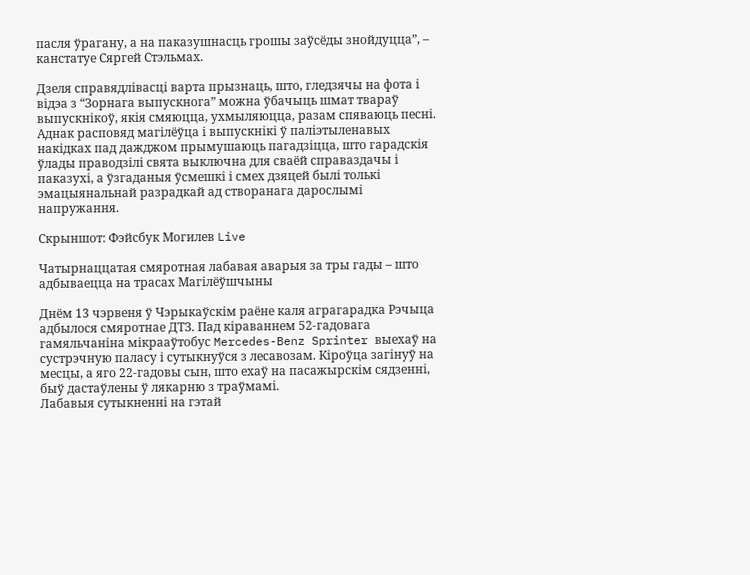пасля ўрагану, а на паказушнасць грошы заўсёды знойдуцца”, – канстатуе Сяргей Стэльмах.

Дзеля справядлівасці варта прызнаць, што, гледзячы на фота і відэа з “Зорнага выпускнога” можна ўбачыць шмат твараў выпускнікоў, якія смяюцца, ухмыляюцца, разам спяваюць песні. Аднак расповяд магілёўца і выпускнікі ў паліэтыленавых накідках пад дажджом прымушаюць пагадзіцца, што гарадскія ўлады праводзілі свята выключна для сваёй справаздачы і паказухі, а ўзгаданыя ўсмешкі і смех дзяцей былі толькі эмацыянальнай разрадкай ад створанага дарослымі напружання.

Скрыншот: Фэйсбук Могилев Live

Чатырнаццатая смяротная лабавая аварыя за тры гады – што адбываецца на трасах Магілёўшчыны

Днём 13 чэрвеня ў Чэрыкаўскім раёне каля аграгарадка Рэчыца адбылося смяротнае ДТЗ. Пад кіраваннем 52-гадовага гамяльчаніна мікрааўтобус Mercedes-Benz Sprinter выехаў на сустрэчную паласу і сутыкнуўся з лесавозам. Кіроўца загінуў на месцы, а яго 22-гадовы сын, што ехаў на пасажырскім сядзенні, быў дастаўлены ў лякарню з траўмамі.
Лабавыя сутыкненні на гэтай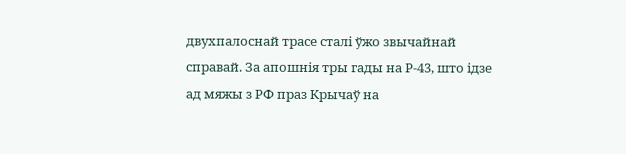двухпалоснай трасе сталі ўжо звычайнай справай. За апошнія тры гады на Р-43, што ідзе ад мяжы з РФ праз Крычаў на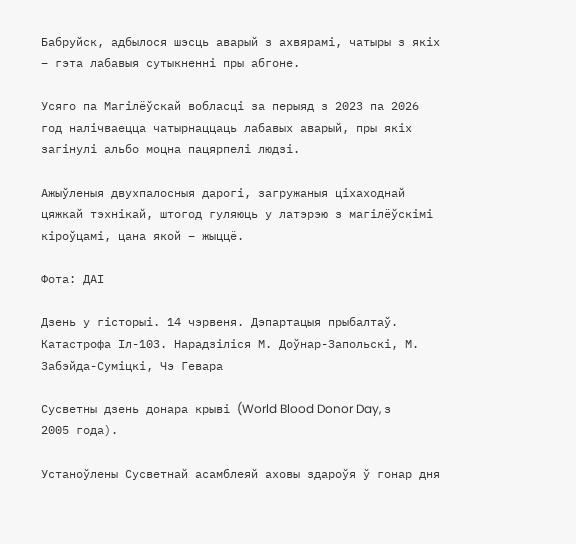Бабруйск, адбылося шэсць аварый з ахвярамі, чатыры з якіх – гэта лабавыя сутыкненні пры абгоне.

Усяго па Магілёўскай вобласці за перыяд з 2023 па 2026 год налічваецца чатырнаццаць лабавых аварый, пры якіх загінулі альбо моцна пацярпелі людзі.

Ажыўленыя двухпалосныя дарогі, загружаныя ціхаходнай цяжкай тэхнікай, штогод гуляюць у латэрэю з магілёўскімі кіроўцамі, цана якой – жыццё.

Фота: ДАІ

Дзень у гісторыі. 14 чэрвеня. Дэпартацыя прыбалтаў. Катастрофа Іл-103. Нарадзіліся М. Доўнар-Запольскі, М. Забэйда-Суміцкі, Чэ Гевара

Сусветны дзень донара крыві (World Blood Donor Day, з 2005 года).

Устаноўлены Сусветнай асамблеяй аховы здароўя ў гонар дня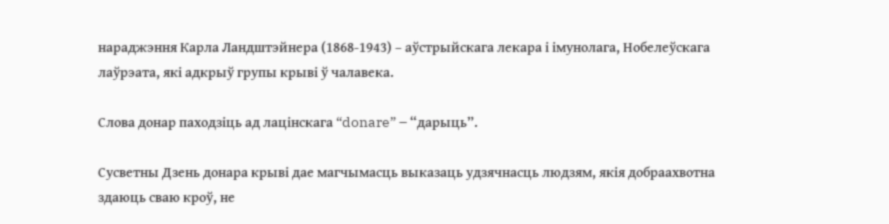нараджэння Карла Ландштэйнера (1868-1943) – аўстрыйскага лекара і імунолага, Нобелеўскага лаўрэата, які адкрыў групы крыві ў чалавека.

Слова донар паходзіць ад лацінскага “donare” – “дарыць”.

Сусветны Дзень донара крыві дае магчымасць выказаць удзячнасць людзям, якія добраахвотна здаюць сваю кроў, не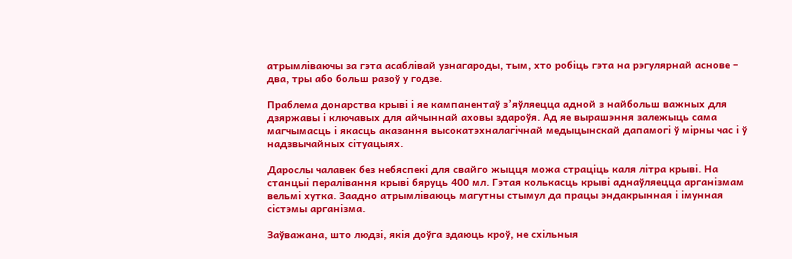атрымліваючы за гэта асаблівай узнагароды, тым, хто робіць гэта на рэгулярнай аснове – два, тры або больш разоў у годзе.

Праблема донарства крыві і яе кампанентаў з’яўляецца адной з найбольш важных для дзяржавы і ключавых для айчыннай аховы здароўя. Ад яе вырашэння залежыць сама магчымасць і якасць аказання высокатэхналагічнай медыцынскай дапамогі ў мірны час і ў надзвычайных сітуацыях.

Дарослы чалавек без небяспекі для свайго жыцця можа страціць каля літра крыві. На станцыі пералівання крыві бяруць 400 мл. Гэтая колькасць крыві аднаўляецца арганізмам вельмі хутка. Заадно атрымліваюць магутны стымул да працы эндакрынная і імунная сістэмы арганізма.

Заўважана, што людзі, якія доўга здаюць кроў, не схільныя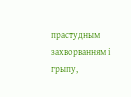прастудным захворванням і грыпу,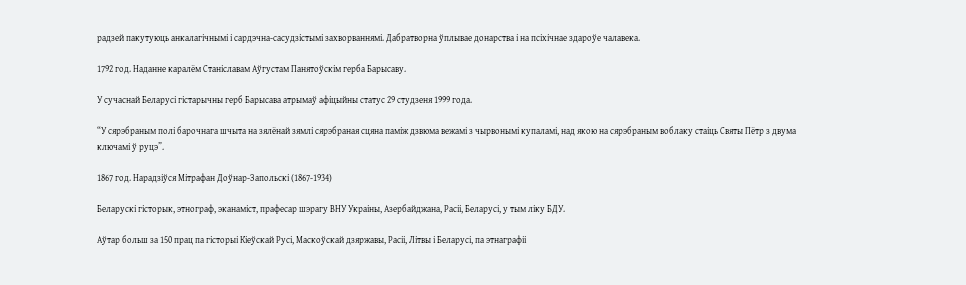радзей пакутуюць анкалагічнымі і сардэчна-сасудзістымі захворваннямі. Дабратворна ўплывае донарства і на псіхічнае здароўе чалавека.

1792 год. Наданне каралём Станіславам Аўгустам Панятоўскім герба Барысаву.

У сучаснай Беларусі гістарычны герб Барысава атрымаў афіцыйны статус 29 студзеня 1999 года.

“У сярэбраным полі барочнага шчыта на зялёнай зямлі сярэбраная сцяна паміж дзвюма вежамі з чырвонымі купаламі, над якою на сярэбраным воблаку стаіць Святы Пётр з двума ключамі ў руцэ”.

1867 год. Нарадзіўся Мітрафан Доўнар-Запольскі (1867-1934)

Беларускі гісторык, этнограф, эканаміст, прафесар шэрагу ВНУ Украіны, Азербайджана, Расіі, Беларусі, у тым ліку БДУ.

Аўтар больш за 150 прац па гісторыі Кіеўскай Русі, Маскоўскай дзяржавы, Расіі, Літвы і Беларусі, па этнаграфіі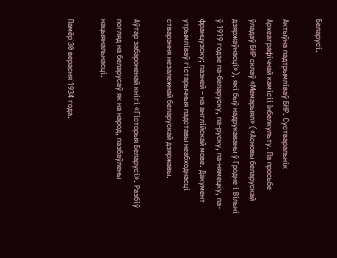Беларусі.

Актыўна падтрымліваў БНР. Сустваральнік Археаграфічнай камісіі Інбелкульту. Па просьбе ўладаў БНР склаў «Мемарыял» («Асновы беларускай дзяржаўнасці»), які быў надрукаваны ў Гродне і Вільні ў 1919 годзе па-беларуску, па-руску, па-нямецку, па-французску; пазней – на англійскай мове. Дакумент утрымліваў гістарычныя падставы неабходнасці стварэння незалежнай беларускай дзяржавы.

Аўтар забароненай кнігі «Гісторыя Беларусі». Разбіў погляд на беларусаў як на народ, пазбаўлены нацыянальнасці.

Памёр 30 верасня 1934 года.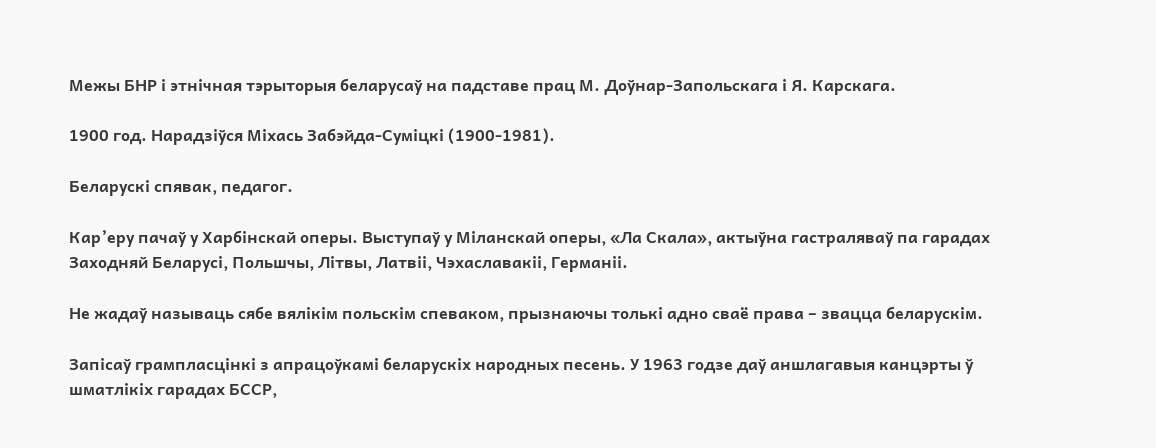Межы БНР і этнічная тэрыторыя беларусаў на падставе прац М. Доўнар-Запольскага і Я. Карскага.

1900 год. Нарадзіўся Міхась Забэйда-Суміцкі (1900-1981).

Беларускі спявак, педагог.

Кар’еру пачаў у Харбінскай оперы. Выступаў у Міланскай оперы, «Ла Скала», актыўна гастраляваў па гарадах Заходняй Беларусі, Польшчы, Літвы, Латвіі, Чэхаславакіі, Германіі.

Не жадаў называць сябе вялікім польскім спеваком, прызнаючы толькі адно сваё права – звацца беларускім.

Запісаў грампласцінкі з апрацоўкамі беларускіх народных песень. У 1963 годзе даў аншлагавыя канцэрты ў шматлікіх гарадах БССР,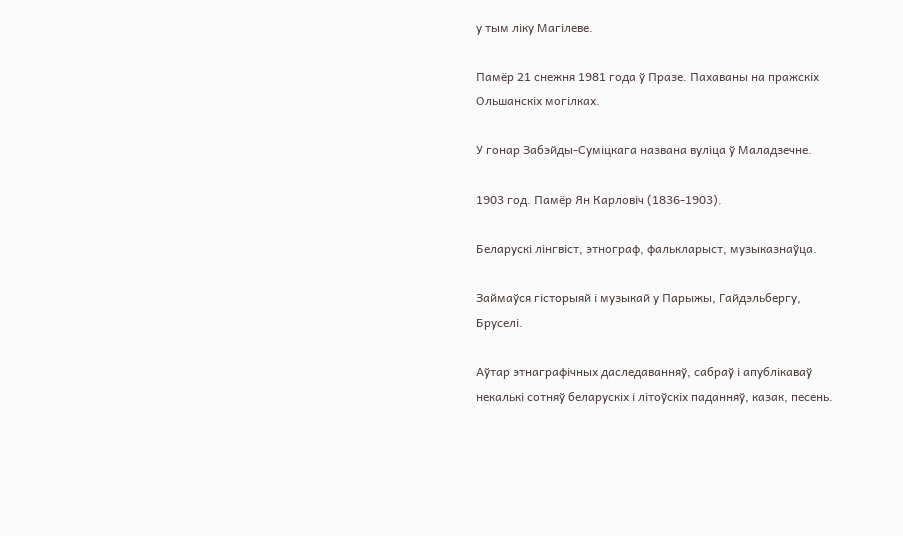у тым ліку Магілеве.

Памёр 21 снежня 1981 года ў Празе. Пахаваны на пражскіх Ольшанскіх могілках.

У гонар Забэйды-Суміцкага названа вуліца ў Маладзечне.

1903 год. Памёр Ян Карловіч (1836-1903).

Беларускі лінгвіст, этнограф, фалькларыст, музыказнаўца.

Займаўся гісторыяй і музыкай у Парыжы, Гайдэльбергу, Бруселі.

Аўтар этнаграфічных даследаванняў, сабраў і апублікаваў некалькі сотняў беларускіх і літоўскіх паданняў, казак, песень.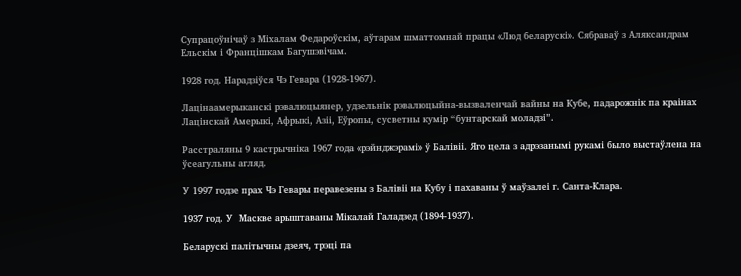Супрацоўнічаў з Міхалам Федароўскім, аўтарам шматтомнай працы «Люд беларускі». Сябраваў з Аляксандрам Ельскім і Францішкам Багушэвічам.

1928 год. Нарадзіўся Чэ Гевара (1928-1967).

Лацінаамерыканскі рэвалюцыянер, удзельнік рэвалюцыйна-вызваленчай вайны на Кубе, падарожнік па краінах Лацінскай Амерыкі, Афрыкі, Азіі, Еўропы, сусветны кумір “бунтарскай моладзі”.

Расстраляны 9 кастрычніка 1967 года «рэйнджэрамі» ў Балівіі. Яго цела з адрэзанымі рукамі было выстаўлена на ўсеагульны агляд.

У 1997 годзе прах Чэ Гевары перавезены з Балівіі на Кубу і пахаваны ў маўзалеі г. Санта-Клара.

1937 год. У  Маскве арыштаваны Мікалай Галадзед (1894-1937).

Беларускі палітычны дзеяч, трэці па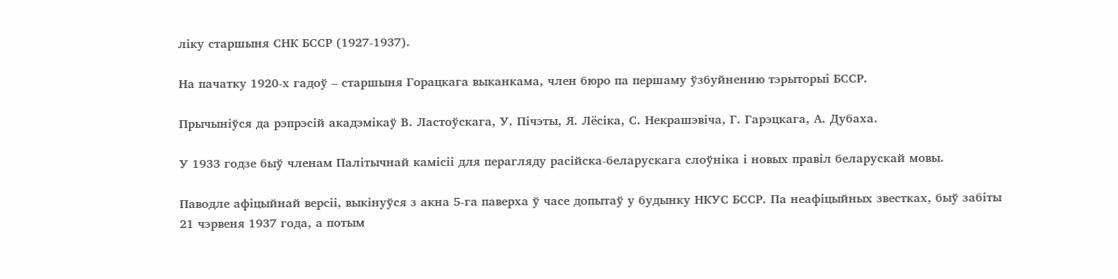ліку старшыня СНК БССР (1927-1937).

На пачатку 1920-х гадоў – старшыня Горацкага выканкама, член бюро па першаму ўзбуйненню тэрыторыі БССР.

Прычыніўся да рэпрэсій акадэмікаў В. Ластоўскага, У. Пічэты, Я. Лёсіка, С. Некрашэвіча, Г. Гарэцкага, А. Дубаха.

У 1933 годзе быў членам Палітычнай камісіі для перагляду расійска-беларускага слоўніка і новых правіл беларускай мовы.

Паводле афіцыйнай версіі, выкінуўся з акна 5-га паверха ў часе допытаў у будынку НКУС БССР. Па неафіцыйных звестках, быў забіты 21 чэрвеня 1937 года, а потым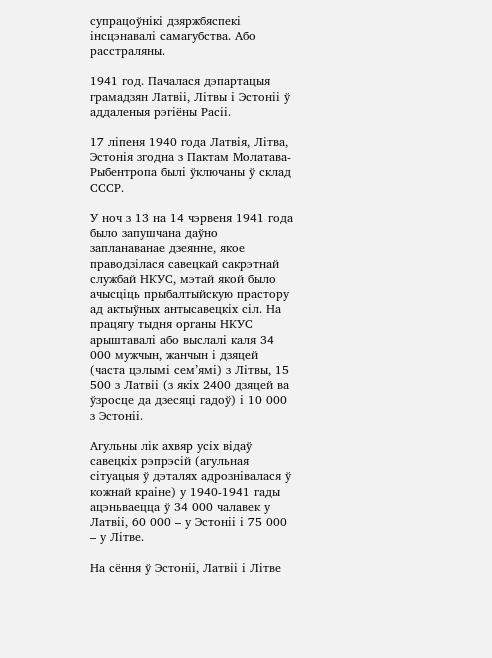супрацоўнікі дзяржбяспекі інсцэнавалі самагубства. Або  расстраляны.

1941 год. Пачалася дэпартацыя грамадзян Латвіі, Літвы і Эстоніі ў аддаленыя рэгіёны Расіі.

17 ліпеня 1940 года Латвія, Літва, Эстонія згодна з Пактам Молатава-Рыбентропа былі ўключаны ў склад СССР.

У ноч з 13 на 14 чэрвеня 1941 года было запушчана даўно запланаванае дзеянне, якое праводзілася савецкай сакрэтнай службай НКУС, мэтай якой было ачысціць прыбалтыйскую прастору ад актыўных антысавецкіх сіл. На працягу тыдня органы НКУС арыштавалі або выслалі каля 34 000 мужчын, жанчын і дзяцей (часта цэлымі сем’ямі) з Літвы, 15 500 з Латвіі (з якіх 2400 дзяцей ва ўзросце да дзесяці гадоў) і 10 000 з Эстоніі.

Агульны лік ахвяр усіх відаў савецкіх рэпрэсій (агульная сітуацыя ў дэталях адрознівалася ў кожнай краіне) у 1940-1941 гады ацэньваецца ў 34 000 чалавек у Латвіі, 60 000 – у Эстоніі і 75 000 – у Літве.

На сёння ў Эстоніі, Латвіі і Літве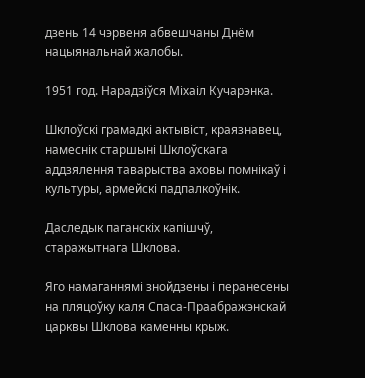дзень 14 чэрвеня абвешчаны Днём нацыянальнай жалобы.

1951 год. Нарадзіўся Міхаіл Кучарэнка.

Шклоўскі грамадкі актывіст, краязнавец, намеснік старшыні Шклоўскага аддзялення таварыства аховы помнікаў і культуры, армейскі падпалкоўнік.

Даследык паганскіх капішчў, старажытнага Шклова.

Яго намаганнямі знойдзены і перанесены на пляцоўку каля Спаса-Праабражэнскай царквы Шклова каменны крыж.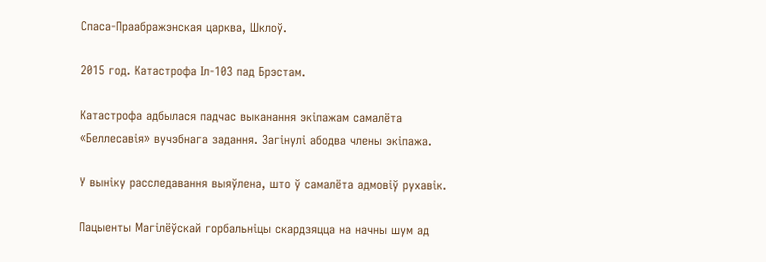Спаса-Праабражэнская царква, Шклоў.

2015 год. Катастрофа Іл-103 пад Брэстам.

Катастрофа адбылася падчас выканання экіпажам самалёта «Беллесавія» вучэбнага задання. Загінулі абодва члены экіпажа.

У выніку расследавання выяўлена, што ў самалёта адмовіў рухавік.

Пацыенты Магілёўскай горбальніцы скардзяцца на начны шум ад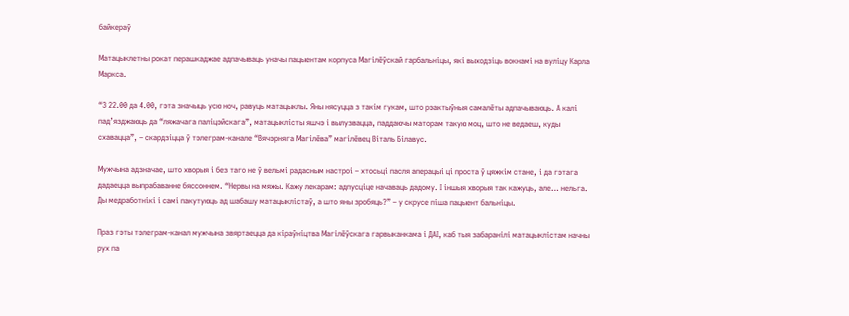байкераў

Матацыклетны рокат перашкаджае адпачываць уначы пацыентам корпуса Магілёўскай гарбальніцы, які выходзіць вокнамі на вуліцу Карла Маркса.

“З 22.00 да 4.00, гэта значыць усю ноч, равуць матацыклы. Яны нясуцца з такім гукам, што рэактыўныя самалёты адпачываюць. А калі пад’язджаюць да “ляжачага паліцэйскага”, матацыклісты яшчэ і вылузвацца, паддаючы маторам такую моц, што не ведаеш, куды схавацца”, – скардзіцца ў тэлеграм-канале “Вячэрняга Магілёва” магілёвец Віталь Білавус.

Мужчына адзначае, што хворыя і без таго не ў вельмі радасным настроі – хтосьці пасля аперацыі ці проста ў цяжкім стане, і да гэтага дадаецца выпрабаванне бяссоннем. “Нервы на мяжы. Кажу лекарам: адпусціце начаваць дадому. І іншыя хворыя так кажуць, але… нельга. Ды медработнікі і самі пакутуюць ад шабашу матацыклістаў, а што яны зробяць?” – у скрусе піша пацыент бальніцы.

Праз гэты тэлеграм-канал мужчына звяртаецца да кіраўніцтва Магілёўскага гарвыканкама і ДАІ, каб тыя забаранілі матацыклістам начны рух па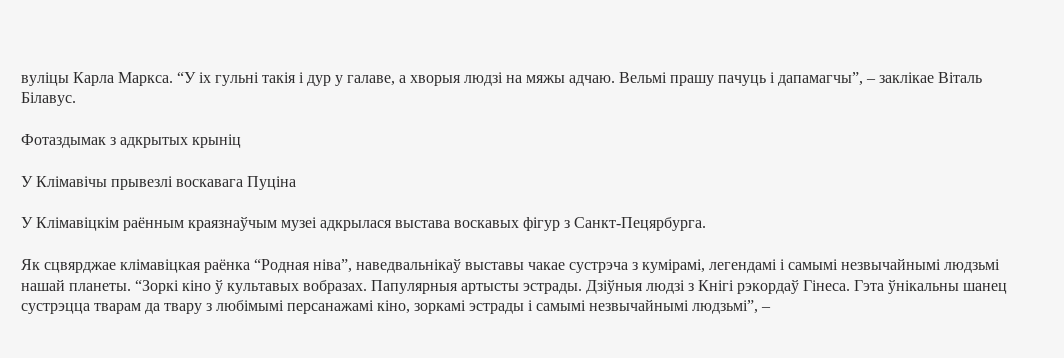вуліцы Карла Маркса. “У іх гульні такія і дур у галаве, а хворыя людзі на мяжы адчаю. Вельмі прашу пачуць і дапамагчы”, – заклікае Віталь Білавус.

Фотаздымак з адкрытых крыніц

У Клімавічы прывезлі воскавага Пуціна

У Клімавіцкім раённым краязнаўчым музеі адкрылася выстава воскавых фігур з Санкт-Пецярбурга.

Як сцвярджае клімавіцкая раёнка “Родная ніва”, наведвальнікаў выставы чакае сустрэча з кумірамі, легендамі і самымі незвычайнымі людзьмі нашай планеты. “Зоркі кіно ў культавых вобразах. Папулярныя артысты эстрады. Дзіўныя людзі з Кнігі рэкордаў Гінеса. Гэта ўнікальны шанец сустрэцца тварам да твару з любімымі персанажамі кіно, зоркамі эстрады і самымі незвычайнымі людзьмі”, –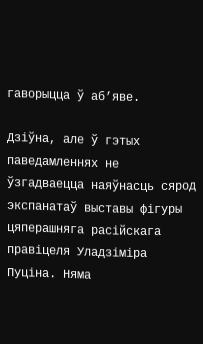гаворыцца ў аб’яве.

Дзіўна, але ў гэтых паведамленнях не ўзгадваецца наяўнасць сярод экспанатаў выставы фігуры цяперашняга расійскага правіцеля Уладзіміра Пуціна. Няма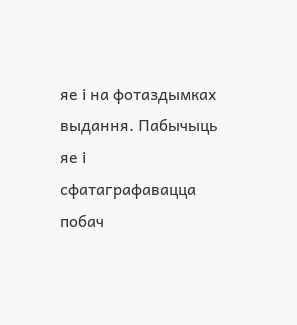яе і на фотаздымках выдання. Пабычыць яе і сфатаграфавацца побач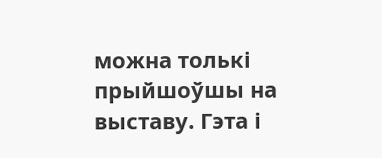можна толькі прыйшоўшы на выставу. Гэта і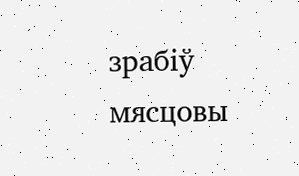зрабіў мясцовы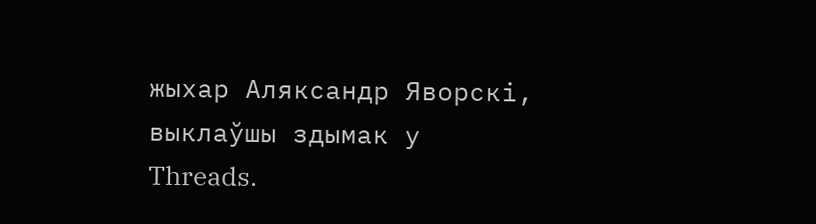жыхар Аляксандр Яворскі, выклаўшы здымак у Threads.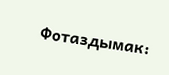Фотаздымак: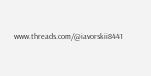www.threads.com/@iavorskii8441